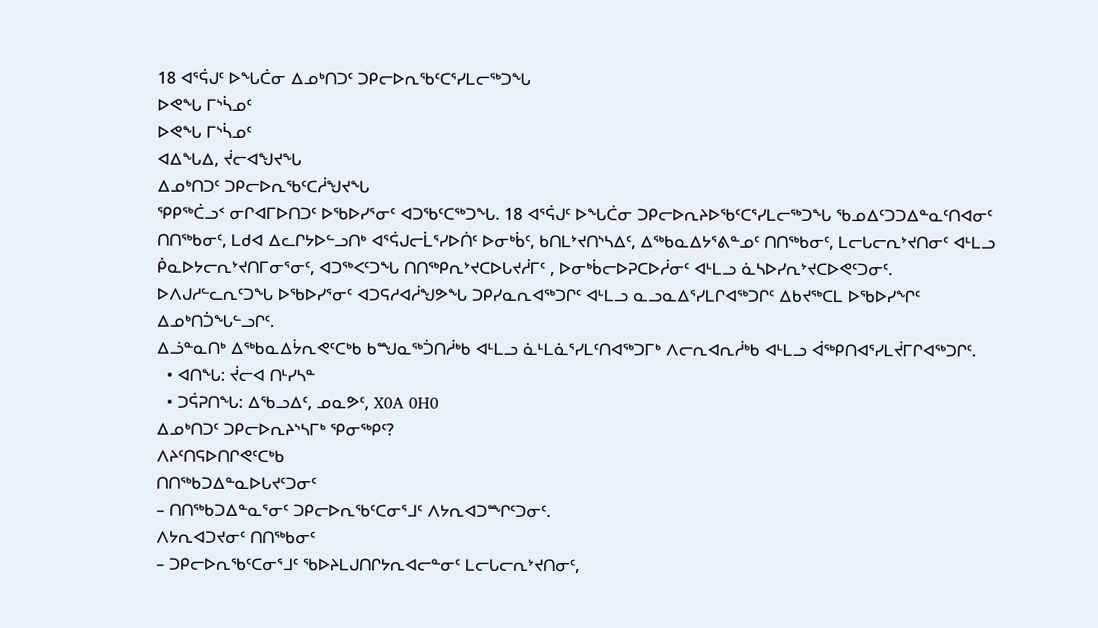18 ᐊᕐᕌᒍᑦ ᐅᖓᑖᓂ ᐃᓄᒃᑎᑐᑦ ᑐᑭᓕᐅᕆᖃᑦᑕᕐᓯᒪᓕᖅᑐᖓ
ᐅᕙᖓ ᒥᔅᓵᓄᑦ
ᐅᕙᖓ ᒥᔅᓵᓄᑦ
ᐊᐃᖓᐃ, ᔫᓕᐊᖑᔪᖓ
ᐃᓄᒃᑎᑐᑦ ᑐᑭᓕᐅᕆᖃᑦᑕᓲᖑᔪᖓ
ᕿᑭᖅᑖᓗᑉ ᓂᒋᐊᒥᐅᑎᑐᑦ ᐅᖃᐅᓯᕐᓂᑦ ᐊᑐᖃᑦᑕᖅᑐᖓ. 18 ᐊᕐᕌᒍᑦ ᐅᖓᑖᓂ ᑐᑭᓕᐅᕆᔨᐅᖃᑦᑕᕐᓯᒪᓕᖅᑐᖓ ᖃᓄᐃᑦᑐᑐᐃᓐᓇᑦᑎᐊᓂᑦ ᑎᑎᖅᑲᓂᑦ, ᒪᑯᐊ ᐃᓚᒋᔭᐅᓪᓗᑎᒃ ᐊᕐᕌᒍᓕᒫᕐᓯᐅᑏᑦ ᐅᓂᒃᑳᑦ, ᑲᑎᒪᔾᔪᑎᔅᓴᐃᑦ, ᐃᖅᑲᓇᐃᔭᕐᕕᓐᓄᑦ ᑎᑎᖅᑲᓂᑦ, ᒪᓕᒐᓕᕆᔾᔪᑎᓂᑦ ᐊᒻᒪᓗ ᑮᓇᐅᔭᓕᕆᔾᔪᑎᒥᓂᕐᓂᑦ, ᐊᑐᖅᐸᑦᑐᖓ ᑎᑎᖅᑭᕆᔾᔪᑕᐅᒐᔪᓲᒥᑦ , ᐅᓂᒃᑳᓕᐅᕈᑕᐅᓲᓂᑦ ᐊᒻᒪᓗ ᓈᓴᐅᓯᕆᔾᔪᑕᐅᕙᑦᑐᓂᑦ. ᐅᐱᒍᓱᓪᓚᕆᑦᑐᖓ ᐅᖃᐅᓯᕐᓂᑦ ᐊᑐᕋᓱᐊᓲᖑᕗᖓ ᑐᑭᓯᓇᕆᐊᖅᑐᒋᑦ ᐊᒻᒪᓗ ᓇᓗᓇᐃᕐᓯᒪᒋᐊᖅᑐᒋᑦ ᐃᑲᔪᖅᑕᒪ ᐅᖃᐅᓯᖏᑦ ᐃᓄᒃᑎᑑᖓᓪᓗᒋᑦ.
ᐃᓘᓐᓇᑎᒃ ᐃᖅᑲᓇᐃᔮᕆᕙᑦᑕᒃᑲ ᑲᙳᓇᖅᑑᑎᓲᒃᑲ ᐊᒻᒪᓗ ᓈᒻᒪᓈᕐᓯᒪᑦᑎᐊᖅᑐᒥᒃ ᐱᓕᕆᐊᕆᓲᒃᑲ ᐊᒻᒪᓗ ᐋᖅᑭᑎᐊᕐᓯᒪᔫᒥᒋᐊᖅᑐᒋᑦ.
  • ᐊᑎᖓ: ᔫᓕᐊ ᑎᒻᓯᓴᓐ
  • ᑐᕌᕈᑎᖓ: ᐃᖃᓗᐃᑦ, ᓄᓇᕗᑦ, X0A 0H0
ᐃᓄᒃᑎᑐᑦ ᑐᑭᓕᐅᕆᔨᔅᓴᒥᒃ ᕿᓂᖅᑭᑦ?
ᐱᔨᑦᑎᕋᐅᑎᒋᕙᑦᑕᒃᑲ
ᑎᑎᖅᑲᑐᐃᓐᓇᐅᒐᔪᑦᑐᓂᑦ
– ᑎᑎᖅᑲᑐᐃᓐᓇᕐᓂᑦ ᑐᑭᓕᐅᕆᖃᑦᑕᓂᕐᒧᑦ ᐱᔭᕆᐊᑐᙱᑦᑐᓂᑦ.
ᐱᔭᕆᐊᑐᔪᓂᑦ ᑎᑎᖅᑲᓂᑦ
– ᑐᑭᓕᐅᕆᖃᑦᑕᓂᕐᒧᑦ ᖃᐅᔨᒪᒍᑎᒋᔭᕆᐊᓕᓐᓂᑦ ᒪᓕᒐᓕᕆᔾᔪᑎᓂᑦ,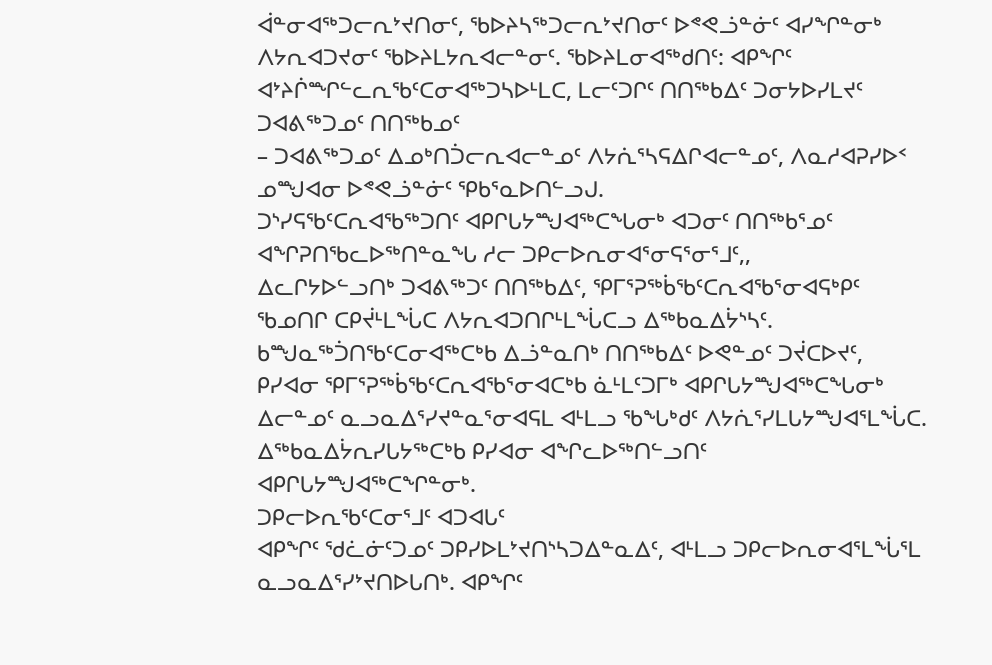ᐋᓐᓂᐊᖅᑐᓕᕆᔾᔪᑎᓂᑦ, ᖃᐅᔨᓴᖅᑐᓕᕆᔾᔪᑎᓂᑦ ᐅᕝᕙᓘᓐᓃᑦ ᐊᓯᖏᓐᓂᒃ ᐱᔭᕆᐊᑐᔪᓂᑦ ᖃᐅᔨᒪᔭᕆᐊᓕᓐᓂᑦ. ᖃᐅᔨᒪᓂᐊᖅᑯᑎᑦ: ᐊᑭᖏᑦ ᐊᔾᔨᒌᙱᓪᓚᕆᖃᑦᑕᓂᐊᖅᑐᓴᐅᒻᒪᑕ, ᒪᓕᑦᑐᒋᑦ ᑎᑎᖅᑲᐃᑦ ᑐᓂᔭᐅᓯᒪᔪᑦ
ᑐᐊᕕᖅᑐᓄᑦ ᑎᑎᖅᑲᓄᑦ
– ᑐᐊᕕᖅᑐᓄᑦ ᐃᓄᒃᑎᑑᓕᕆᐊᓕᓐᓄᑦ ᐱᔭᕇᕐᓴᕋᐃᒋᐊᓕᓐᓄᑦ, ᐱᓇᓱᐊᕈᓯᐅᑉ ᓄᙳᐊᓂ ᐅᕝᕙᓘᓐᓃᑦ ᕿᑲᕐᓇᐅᑎᓪᓗᒍ.
ᑐᔅᓯᕋᖃᑦᑕᕆᐊᖃᖅᑐᑎᑦ ᐊᑭᒋᒐᔭᙳᐊᖅᑕᖓᓂᒃ ᐊᑐᓂᑦ ᑎᑎᖅᑲᕐᓄᑦ ᐊᖏᕈᑎᖃᓚᐅᖅᑎᓐᓇᖓ ᓱᓕ ᑐᑭᓕᐅᕆᓂᐊᕐᓂᕋᕐᓂᕐᒧᑦ,,
ᐃᓚᒋᔭᐅᓪᓗᑎᒃ ᑐᐊᕕᖅᑐᑦ ᑎᑎᖅᑲᐃᑦ, ᕿᒥᕐᕈᖅᑳᖃᑦᑕᕆᐊᖃᕐᓂᐊᕋᒃᑭᑦ ᖃᓄᑎᒋ ᑕᑭᔫᒻᒪᖔᑕ ᐱᔭᕆᐊᑐᑎᒋᒻᒪᖔᑕᓗ ᐃᖅᑲᓇᐃᔮᔅᓴᑦ. ᑲᙳᓇᖅᑑᑎᖃᑦᑕᓂᐊᖅᑕᒃᑲ ᐃᓘᓐᓇᑎᒃ ᑎᑎᖅᑲᐃᑦ ᐅᕙᓐᓄᑦ ᑐᔫᑕᐅᔪᑦ, ᑭᓯᐊᓂ ᕿᒥᕐᕈᖅᑳᖃᑦᑕᕆᐊᖃᕐᓂᐊᑕᒃᑲ ᓈᒻᒪᑦᑐᒥᒃ ᐊᑭᒋᒐᔭᙳᐊᖅᑕᖓᓂᒃ ᐃᓕᓐᓄᑦ ᓇᓗᓇᐃᕐᓯᔪᓐᓇᕐᓂᐊᕋᒪ ᐊᒻᒪᓗ ᖃᖓᒃᑯᑦ ᐱᔭᕇᕐᓯᒪᒐᔭᙳᐊᕐᒪᖔᑕ. ᐃᖅᑲᓇᐃᔮᕆᓯᒐᔭᖅᑕᒃᑲ ᑭᓯᐊᓂ ᐊᖏᓚᐅᖅᑎᓪᓗᑎᑦ ᐊᑭᒋᒐᔭᙳᐊᖅᑕᖏᓐᓂᒃ.
ᑐᑭᓕᐅᕆᖃᑦᑕᓂᕐᒧᑦ ᐊᑐᐊᒐᑦ
ᐊᑭᖏᑦ ᖁᓛᓃᑦᑐᓄᑦ ᑐᑭᓯᐅᒪᔾᔪᑎᔅᓴᑐᐃᓐᓇᐃᑦ, ᐊᒻᒪᓗ ᑐᑭᓕᐅᕆᓂᐊᕐᒪᖔᕐᒪ ᓇᓗᓇᐃᕐᓯᔾᔪᑎᐅᒐᑎᒃ. ᐊᑭᖏᑦ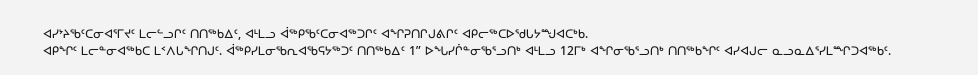ᐊᓯᔾᔨᖃᑦᑕᓂᐊᕐᒥᔪᑦ ᒪᓕᓪᓗᒋᑦ ᑎᑎᖅᑲᐃᑦ, ᐊᒻᒪᓗ ᐋᖅᑭᖃᑦᑕᓂᐊᖅᑐᒋᑦ ᐊᖏᕈᑎᒋᒍᕕᒋᑦ ᐊᑭᓕᖅᑕᐅᖁᒐᔭᙳᐊᑕᒃᑲ.
ᐊᑭᖏᑦ ᒪᓕᓐᓂᐊᖅᑲᑕ ᒪᑉᐱᒐᖏᑎᒍᑦ. ᐋᖅᑭᓯᒪᓂᖃᕆᐊᖃᕋᔭᖅᑐᑦ ᑎᑎᖅᑲᐃᑦ 1” ᐅᖓᓯᒌᓐᓂᖃᕐᓗᑎᒃ ᐊᒻᒪᓗ 12ᒥᒃ ᐊᖏᓂᖃᕐᓗᑎᒃ ᑎᑎᖅᑲᖏᑦ ᐊᓯᐊᒍᓕ ᓇᓗᓇᐃᕐᓯᒪᙱᑐᐊᖅᑲᑦ.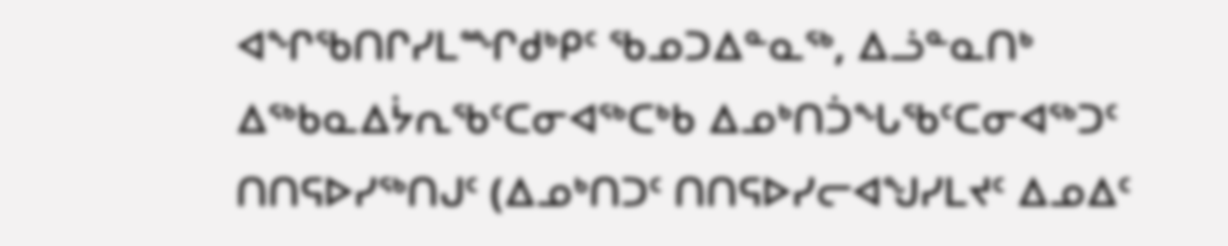ᐊᖏᖃᑎᒋᓯᒪᙱᑯᒃᑭᑦ ᖃᓄᑐᐃᓐᓇᖅ, ᐃᓘᓐᓇᑎᒃ ᐃᖅᑲᓇᐃᔮᕆᖃᑦᑕᓂᐊᖅᑕᒃᑲ ᐃᓄᒃᑎᑑᖓᖃᑦᑕᓂᐊᖅᑐᑦ ᑎᑎᕋᐅᓯᖅᑎᒍᑦ (ᐃᓄᒃᑎᑐᑦ ᑎᑎᕋᐅᓯᓕᐊᖑᓯᒪᔪᑦ ᐃᓄᐃᑦ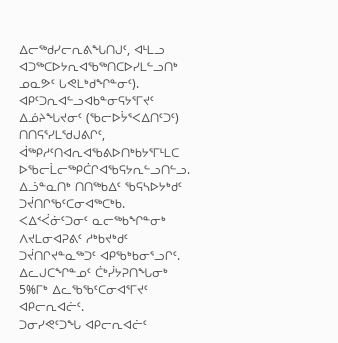ᐃᓕᖅᑯᓯᓕᕆᕕᖓᑎᒍᑦ, ᐊᒻᒪᓗ ᐊᑐᖅᑕᐅᔭᕆᐊᖃᖅᑎᑕᐅᓯᒪᓪᓗᑎᒃ ᓄᓇᕗᑦ ᒐᕙᒪᒃᑯᖏᓐᓂᑦ). ᐊᑭᑦᑐᕆᐊᓪᓗᐊᑲᓐᓂᕋᔭᕐᒥᔪᑦ ᐃᓅᔨᖓᔪᓂᑦ (ᖃᓕᐅᔮᕐᐸᐃᑎᑦᑐᑦ) ᑎᑎᕋᕐᓯᒪᖁᒍᕕᒋᑦ, ᐋᖅᑭᓱᑦᑎᐊᕆᐊᖃᕕᐅᑎᒃᑲᔭᕐᒥᒻᒪᑕ ᐅᖃᓕᒫᓕᖅᑭᑖᒋᐊᖃᕋᔭᕆᓪᓗᑎᓪᓗ.
ᐃᓘᓐᓇᑎᒃ ᑎᑎᖅᑲᐃᑦ ᖃᕋᓴᐅᔭᒃᑯᑦ ᑐᔫᑎᒋᖃᑦᑕᓂᐊᖅᑕᒃᑲ. ᐸᐃᑉᐹᓃᑦᑐᓂᑦ ᓇᓕᖅᑲᖏᓐᓂᒃ ᐱᔪᒪᓂᐊᕈᕕᑦ ᓱᒃᑲᔪᒃᑯᑦ ᑐᔫᑎᒋᔪᓐᓇᖅᑐᑦ ᐊᑭᖃᒃᑲᓂᕐᓗᒋᑦ.
ᐃᓚᒍᑕᖏᓐᓄᑦ ᑖᒃᓰᔭᕈᑎᖓᓂᒃ 5%ᒥᒃ ᐃᓚᖃᖃᑦᑕᓂᐊᕐᒥᔪᑦ ᐊᑭᓕᕆᐊᓖᑦ.
ᑐᓂᓯᕙᑦᑐᖓ ᐊᑭᓕᕆᐊᓖᑦ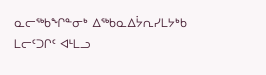ᓇᓕᖅᑲᖏᓐᓂᒃ ᐃᖅᑲᓇᐃᔮᕆᓯᒪᔭᒃᑲ ᒪᓕᑦᑐᒋᑦ ᐊᒻᒪᓗ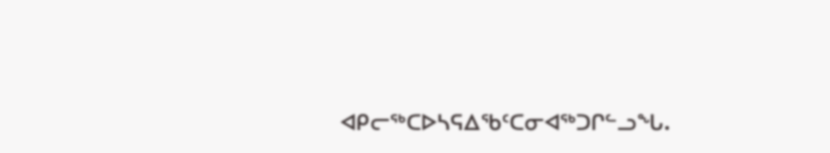ᐊᑭᓕᖅᑕᐅᓴᕋᐃᖃᑦᑕᓂᐊᖅᑐᒋᓪᓗᖓ.